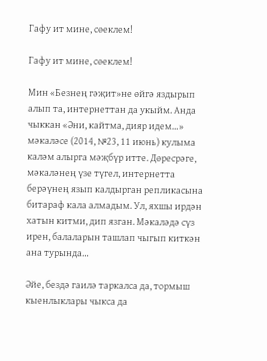Гафу ит мине, сөеклем!

Гафу ит мине, сөеклем!

Мин «Безнең гәҗит»не өйгә яздырып алып та, интернеттан да укыйм. Анда чыккан «Әни, кайтма, дияр идем…» мәкаләсе (2014, №23, 11 июнь) кулыма каләм алырга мәҗбүр итте. Дөресрәге, мәкаләнең үзе түгел, интернетта берәүнең язып калдырган репликасына битараф кала алмадым. Ул, яхшы ирдән хатын китми, дип язган. Мәкаләдә сүз ирен, балаларын ташлап чыгып киткән ана турында…

Әйе, бездә гаилә таркалса да, тормыш кыенлыклары чыкса да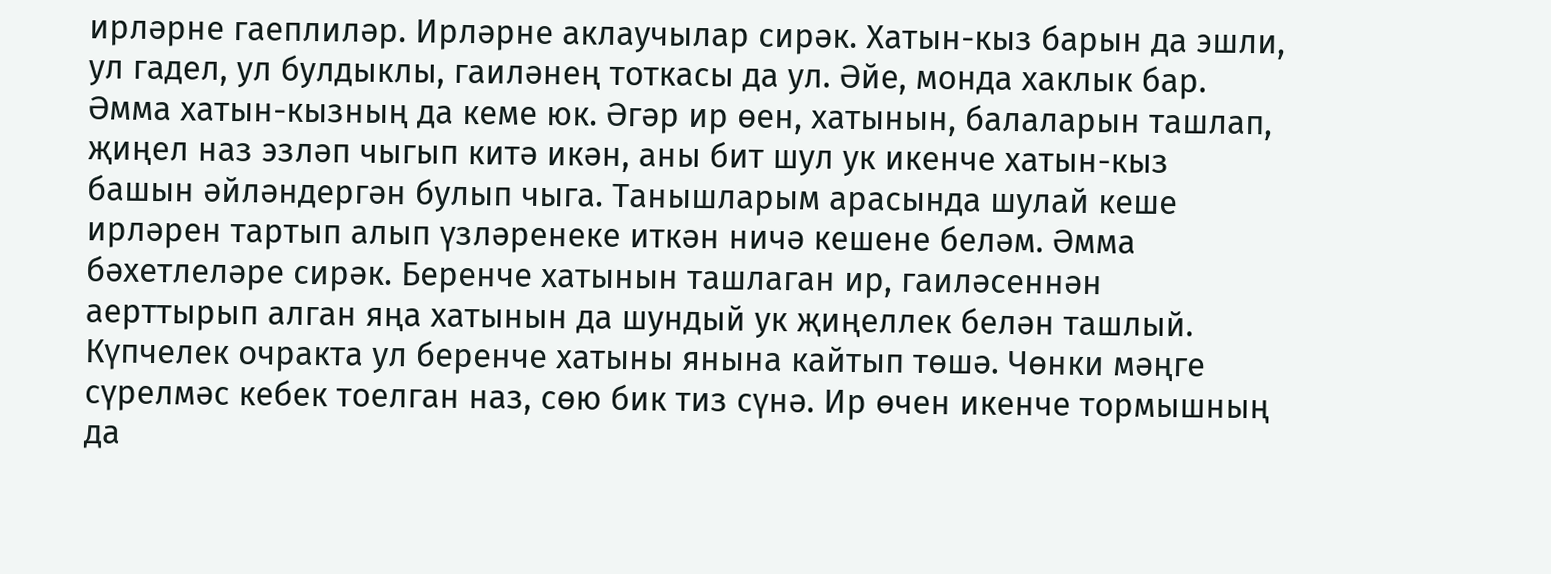ирләрне гаеплиләр. Ирләрне аклаучылар сирәк. Хатын-кыз барын да эшли, ул гадел, ул булдыклы, гаиләнең тоткасы да ул. Әйе, монда хаклык бар. Әмма хатын-кызның да кеме юк. Әгәр ир өен, хатынын, балаларын ташлап, җиңел наз эзләп чыгып китә икән, аны бит шул ук икенче хатын-кыз башын әйләндергән булып чыга. Танышларым арасында шулай кеше ирләрен тартып алып үзләренеке иткән ничә кешене беләм. Әмма бәхетлеләре сирәк. Беренче хатынын ташлаган ир, гаиләсеннән аерттырып алган яңа хатынын да шундый ук җиңеллек белән ташлый. Күпчелек очракта ул беренче хатыны янына кайтып төшә. Чөнки мәңге сүрелмәс кебек тоелган наз, сөю бик тиз сүнә. Ир өчен икенче тормышның да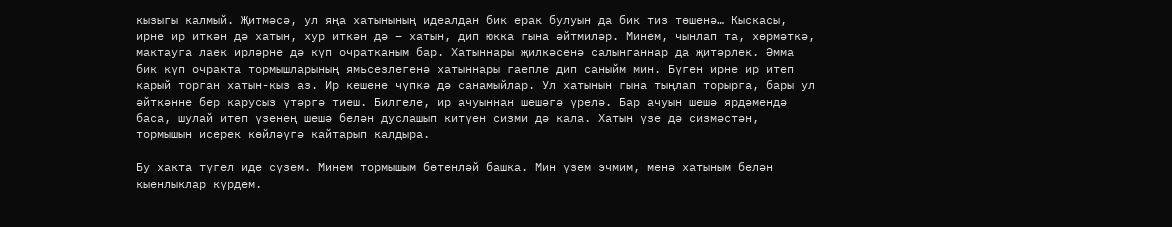кызыгы калмый. Җитмәсә, ул яңа хатынының идеалдан бик ерак булуын да бик тиз төшенә… Кыскасы, ирне ир иткән дә хатын, хур иткән дә – хатын, дип юкка гына әйтмиләр. Минем, чынлап та, хөрмәткә, мактауга лаек ирләрне дә күп очратканым бар. Хатыннары җилкәсенә салынганнар да җитәрлек. Әмма бик күп очракта тормышларының ямьсезлегенә хатыннары гаепле дип саныйм мин. Бүген ирне ир итеп карый торган хатын-кыз аз. Ир кешене чүпкә дә санамыйлар. Ул хатынын гына тыңлап торырга, бары ул әйткәнне бер карусыз үтәргә тиеш. Билгеле, ир ачуыннан шешәгә үрелә. Бар ачуын шешә ярдәмендә баса, шулай итеп үзенең шешә белән дуслашып китүен сизми дә кала. Хатын үзе дә сизмәстән, тормышын исерек көйләүгә кайтарып калдыра.

Бу хакта түгел иде сүзем. Минем тормышым бөтенләй башка. Мин үзем эчмим, менә хатыным белән кыенлыклар күрдем.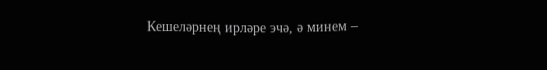Кешеләрнең ирләре эчә, ә минем –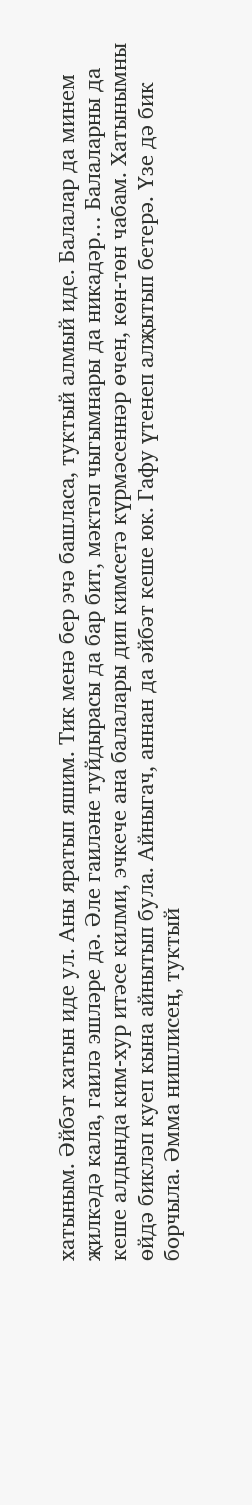хатыным. Әйбәт хатын иде ул. Аны яратып яшим. Тик менә бер эчә башласа, туктый алмый иде. Балалар да минем җилкәдә кала, гаилә эшләре дә. Әле гаиләне туйдырасы да бар бит, мәктәп чыгымнары да никадәр… Балаларны да кеше алдында ким-хур итәсе килми, эчкече ана балалары дип кимсетә күрмәсеннәр өчен, көн-төн чабам. Хатынымны өйдә бикләп куеп кына айнытып була. Айныгач, аннан да әйбәт кеше юк. Гафу үтенеп алҗытып бетерә. Үзе дә бик борчыла. Әмма нишлисең, туктый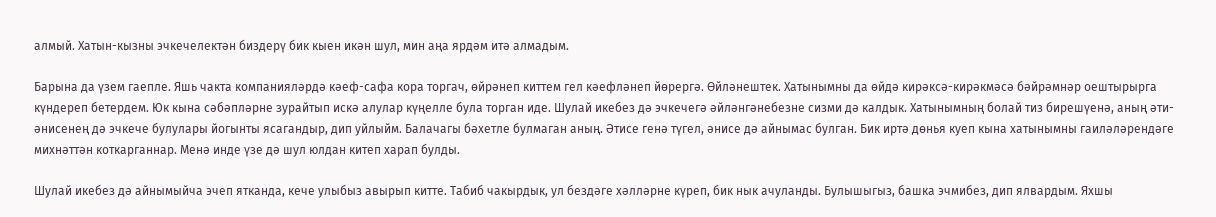алмый. Хатын-кызны эчкечелектән биздерү бик кыен икән шул, мин аңа ярдәм итә алмадым.

Барына да үзем гаепле. Яшь чакта компанияләрдә кәеф-сафа кора торгач, өйрәнеп киттем гел кәефләнеп йөрергә. Өйләнештек. Хатынымны да өйдә кирәксә-кирәкмәсә бәйрәмнәр оештырырга күндереп бетердем. Юк кына сәбәпләрне зурайтып искә алулар күңелле була торган иде. Шулай икебез дә эчкечегә әйләнгәнебезне сизми дә калдык. Хатынымның болай тиз бирешүенә, аның әти-әнисенең дә эчкече булулары йогынты ясагандыр, дип уйлыйм. Балачагы бәхетле булмаган аның. Әтисе генә түгел, әнисе дә айнымас булган. Бик иртә дөнья куеп кына хатынымны гаиләләрендәге михнәттән коткарганнар. Менә инде үзе дә шул юлдан китеп харап булды.

Шулай икебез дә айнымыйча эчеп ятканда, кече улыбыз авырып китте. Табиб чакырдык, ул бездәге хәлләрне күреп, бик нык ачуланды. Булышыгыз, башка эчмибез, дип ялвардым. Яхшы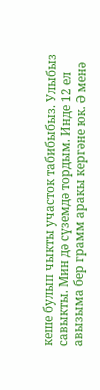кеше булып чыкты участок табибыбыз. Улыбыз савыкты. Мин дә сүземдә тордым. Инде 12 ел авызыма бер грамм аракы кергәне юк. Ә менә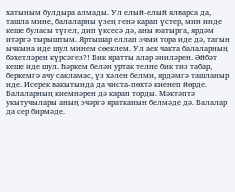хатыным булдыра алмады. Ул елый-елый ялварса да, ташла мине, балаларны үзең генә карап үстер, мин инде кеше буласы түгел, дип үксесә дә, аны юатырга, ярдәм итәргә тырыштым. Яртышар еллап эчми тора иде дә, тагын ычкына иде шул минем сөеклем. Ул аек чакта балаларның бәхетләрен күрсәгез?! Бик яратты алар әниләрен. Әйбәт кеше иде шул. Һәркем белән уртак телне бик тиз табар, беркемгә ачу сакламас, үз хәлен белми, ярдәмгә ташланыр иде. Исерек вакытында да чиста-пөхтә киенеп йөрде. Балаларның киемнәрен дә карап торды. Мәктәптә укытучылары аның эчәргә яратканын белмәде дә. Балалар да сер бирмәде.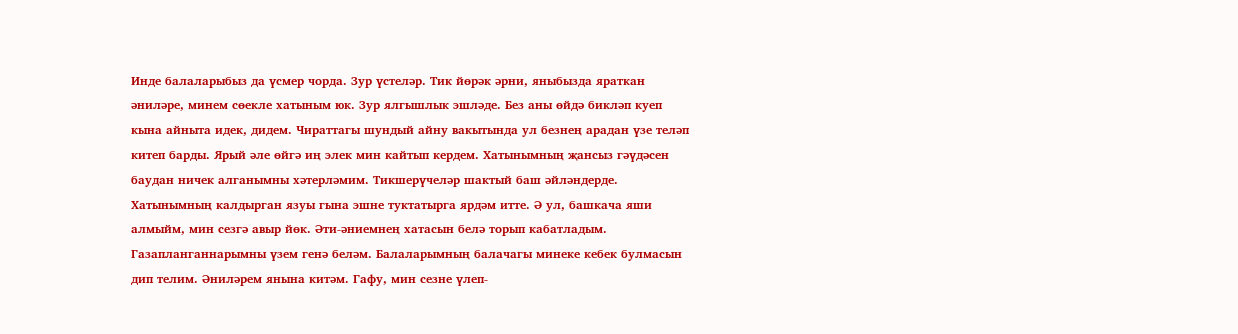Инде балаларыбыз да үсмер чорда. Зур үстеләр. Тик йөрәк әрни, яныбызда яраткан әниләре, минем сөекле хатыным юк. Зур ялгышлык эшләде. Без аны өйдә бикләп куеп кына айныта идек, дидем. Чираттагы шундый айну вакытында ул безнең арадан үзе теләп китеп барды. Ярый әле өйгә иң элек мин кайтып кердем. Хатынымның җансыз гәүдәсен баудан ничек алганымны хәтерләмим. Тикшерүчеләр шактый баш әйләндерде. Хатынымның калдырган язуы гына эшне туктатырга ярдәм итте. Ә ул, башкача яши алмыйм, мин сезгә авыр йөк. Әти-әниемнең хатасын белә торып кабатладым. Газапланганнарымны үзем генә беләм. Балаларымның балачагы минеке кебек булмасын дип телим. Әниләрем янына китәм. Гафу, мин сезне үлеп-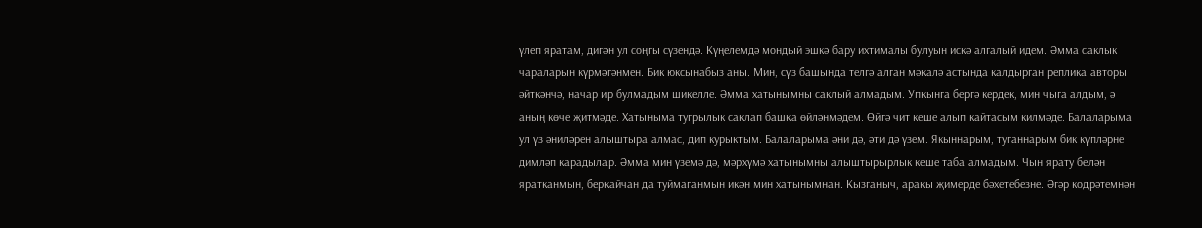үлеп яратам, дигән ул соңгы сүзендә. Күңелемдә мондый эшкә бару ихтималы булуын искә алгалый идем. Әмма саклык чараларын күрмәгәнмен. Бик юксынабыз аны. Мин, сүз башында телгә алган мәкалә астында калдырган реплика авторы әйткәнчә, начар ир булмадым шикелле. Әмма хатынымны саклый алмадым. Упкынга бергә кердек, мин чыга алдым, ә аның көче җитмәде. Хатыныма тугрылык саклап башка өйләнмәдем. Өйгә чит кеше алып кайтасым килмәде. Балаларыма ул үз әниләрен алыштыра алмас, дип курыктым. Балаларыма әни дә, әти дә үзем. Якыннарым, туганнарым бик күпләрне димләп карадылар. Әмма мин үземә дә, мәрхүмә хатынымны алыштырырлык кеше таба алмадым. Чын ярату белән яратканмын, беркайчан да туймаганмын икән мин хатынымнан. Кызганыч, аракы җимерде бәхетебезне. Әгәр кодрәтемнән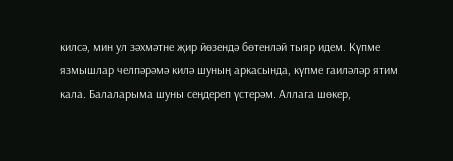килсә, мин ул зәхмәтне җир йөзендә бөтенләй тыяр идем. Күпме язмышлар челпәрәмә килә шуның аркасында, күпме гаиләләр ятим кала. Балаларыма шуны сеңдереп үстерәм. Аллага шөкер,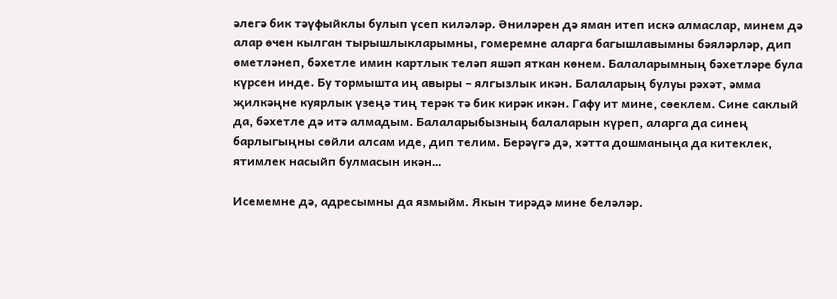әлегә бик тәүфыйклы булып үсеп киләләр. Әниләрен дә яман итеп искә алмаслар, минем дә алар өчен кылган тырышлыкларымны, гомеремне аларга багышлавымны бәяләрләр, дип өметләнеп, бәхетле имин картлык теләп яшәп яткан көнем. Балаларымның бәхетләре була күрсен инде. Бу тормышта иң авыры – ялгызлык икән. Балаларың булуы рәхәт, әмма җилкәңне куярлык үзеңә тиң терәк тә бик кирәк икән. Гафу ит мине, сөеклем. Сине саклый да, бәхетле дә итә алмадым. Балаларыбызның балаларын күреп, аларга да синең барлыгыңны сөйли алсам иде, дип телим. Берәүгә дә, хәтта дошманыңа да китеклек, ятимлек насыйп булмасын икән…

Исемемне дә, адресымны да язмыйм. Якын тирәдә мине беләләр.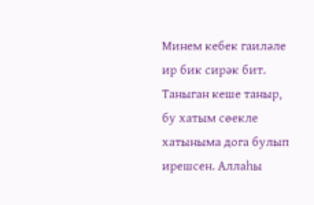Минем кебек гаиләле ир бик сирәк бит. Таныган кеше таныр, бу хатым сөекле хатыныма дога булып ирешсен. Аллаһы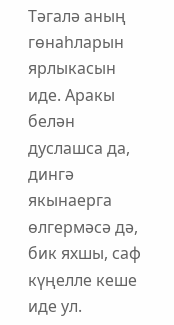Тәгалә аның гөнаһларын ярлыкасын иде. Аракы белән дуслашса да, дингә якынаерга өлгермәсә дә, бик яхшы, саф күңелле кеше иде ул.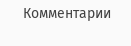Комментарии